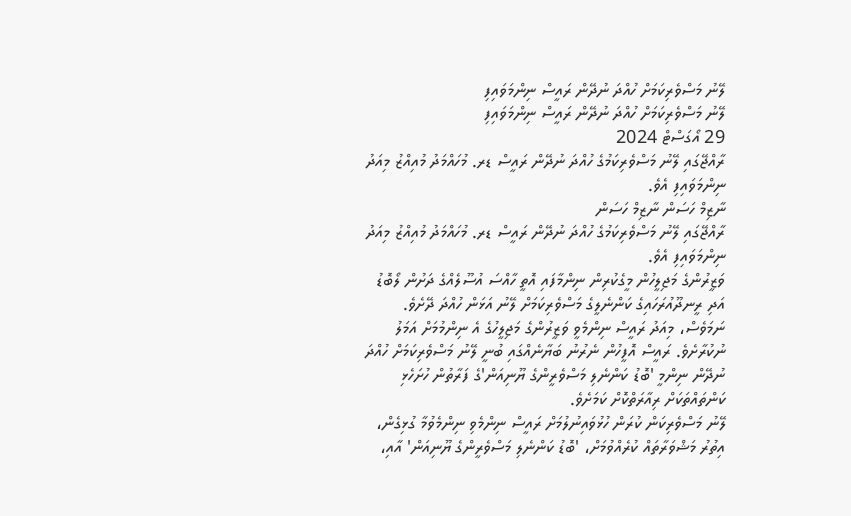ލޭނު މަސްވެރިކަމަށް ހުއްދަ ނުދޭން ރައީސް ނިންމަވައިފި
ލޭނު މަސްވެރިކަމަށް ހުއްދަ ނުދޭން ރައީސް ނިންމަވައިފި
29 އޯގަސްޓް 2024
ރާއްޖޭގައި ލޭނު މަސްވެރިކަމުގެ ހުއްދަ ނުދޭން ރައީސް ޑރ. މުހައްމަދު މުއިއްޒު މިއަދު ނިންމަވައިފި އެވެ.
ނާޒިމް ހަސަން ނާޒިމް ހަސަން
ރާއްޖޭގައި ލޭނު މަސްވެރިކަމުގެ ހުއްދަ ނުދޭން ރައީސް ޑރ. މުހައްމަދު މުއިއްޒު މިއަދު ނިންމަވައިފި އެވެ.
ވަޒީރުންގެ މަޖިލީހުން މީގެކުރިން ނިންމާފައި އޮތީ ހާއްސަ އުސޫލެއްގެ ދަށުން ލޯބޮޑު އަދި ރީނދޫއުރަހައިގެ ކަންނެލީގެ މަސްވެރިކަމަށް ލޭނު އަޅަން ހުއްދަ ދޭށެވެ.
ނަމަވެސް، މިއަދު ރައީސް ނިންމެވީ ވަޒީރުންގެ މަޖިލީހުގެ އެ ނިންމުމަށް އަމަލު ނުކުރާށެވެ. ރައީސް އޮފީހުން ނެރުނު ބަޔާނެއްގައި ބުނީ ލޭނު މަސްވެރިކަމަށް ހުއްދަ ނުދޭން ނިންމީ 'ބޮޑު ކަންނެލި މަސްވެރީންގެ ޔޫނިއަން'ގެ ފަރާތުން ހުށަހެޅި ކަންތައްތަކަށް ރިއާރަތްކޮށް ކަމަށެވެ.
ލޭނު މަސްވެރިކަން ކުރަން ހުޅުވައިނުލުމަށް ރައީސް ނިންމެވި ނިންމެވުމާ ގުޅިގެން، އިތުރު މަޝްވަރާތައް ކުރެއްވުމަށް، 'ބޮޑު ކަންނެލި މަސްވެރީންގެ ޔޫނިއަން' އާއި،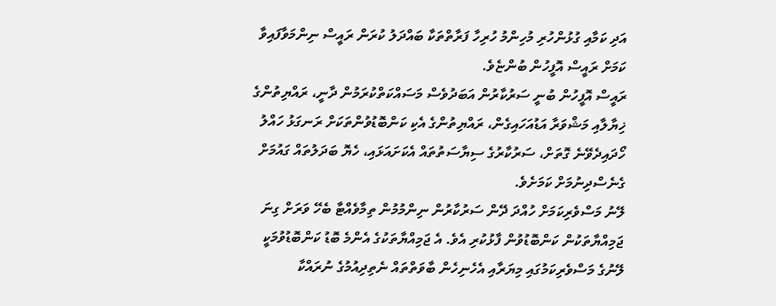އަދި ކަމާއި ގުޅުންހުރި މުހިންމު ހުރިހާ ފަރާތްތަކާ ބައްދަލު ކުރަން ރައީސް ނިންމަވާފައިވާ ކަމަށް ރައީސް އޮފީހުން ބުންޏެވެ.
ރައީސް އޮފީހުން ބުނީ ސަރުކާރުން އަބަދުވެސް މަސައްކަތްކުރަމުން ދާނީ، ރައްޔިތުންގެ ޚިޔާލާއި މަޝްވަރާ އަޑުއަހައިގެން، ރައްޔިތުންގެ އެކި ކަންބޮޑުވުންތަކަށް ރަނގަޅު ހައްލު ހޯދައިދެވޭނެ ގޮތަށް، ސަރުކާރުގެ ސިޔާސަތުތައް އެކަށައަޅައި، ހެޔޮ ބަދަލުތައް ގައުމަށް ގެނެސްދިނުމަށް ކަމަށެވެ.
ލޭނު މަސްވެރިކަމަށް ހުއްދަ ދޭން ސަރުކާރުން ނިންމުމުން ތިމާވެއްޓާ ބެހޭ ވަރަށް ގިނަ ޖަމިއްޔާތަކުން ކަންބޮޑުވުން ފާޅުކުރި އެވެ. އެ ޖަމިއްޔާތަކުގެ އެންމެ ބޮޑު ކަންބޮޑުވުމަކީ ލޭނުގެ މަސްވެރިކަމުގައި މިޔަރާއި އެހެނިހެން ބާވަތްތައް ނެތިދިއުމުގެ ނުރައްކާ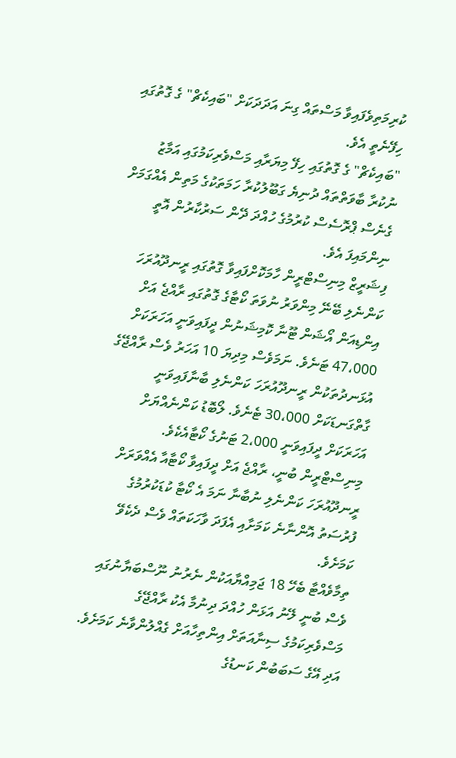ކުރިމަތިވެފައިވާ މަސްތައް ގިނަ އަދަދަކަށް "ބައިކެޗް" ގެ ގޮތުގައި ހިފޭނެތީ އެވެ.
"ބައިކެޗް" ގެ ގޮތުގައި ހިފޭ މިޔަރާއި މަސްވެރިކަމުގައި އަމާޒު ނުކުރާ ބާވަތްތައް ދުނިޔެ ގަބޫލުކުރާ ހަމަތަކުގެ މަތިން އެއްގަމަށް ގެނެސް ޕްރޮސެސް ކުރުމުގެ ހުއްދަ ދޭން ސަރުކާރުން އޮތީ ނިންމައިފަ އެވެ.
ފިޝަރީޒް މިނިސްޓްރީން ހާމަކޮށްފައިވާ ގޮތުގައި ރީނދޫއުރަހަ ކަންނެލި ބޭނޭ މިންވަރު ނުވަތަ ކޯޓާގެ ގޮތުގައި ރާއްޖެ އަށް އިންޑިއަން އޯޝަން ޓޫނާ ކޮމިޝަނުން ދީފައިވަނީ އަހަރަކަށް 47،000 ޓަނެވެ. ނަމަވެސް މިދިޔަ 10 އަހަރު ވެސް ރާއްޖޭގެ އުޅަނދުތަކުން ރީނދޫއުރަހަ ކަންނެލި ބާނާފައިވަނީ ގާތްގަނޑަކަށް 30،000 ޓެނެވެ. ލޯބޮޑު ކަންނެއްޔަށް އަހަރަކަށް ދީފައިވަނީ 2،000 ޓަނުގެ ކޯޓާއެކެވެ.
މިނިސްޓްރީން ބުނީ، ރާއްޖެ އަށް ދީފައިވާ ކޯޓާއާ އެއްވަރަށް ރީނދޫއުރަހަ ކަންނެލި ނުބާނާ ނަމަ އެ ކޯޓާ ކުޑަކުރުމުގެ ފުރުސަތު އޮންނާނެ ކަމަށާއި އެފަދަ ވާހަކަތައް ވެސް ދެކެވޭ ކަމަށެވެ.
ތިމާވެއްޓާ ބެހޭ 18 ޖަމިއްޔާއަކުން ނެރުނު ނޫސްބަޔާނުގައި ވެސް ބުނީ ލޭނު އަޅަން ހުއްދަ ދިނުމާ އެކު ރާއްޖޭގެ މަސްވެރިކަމުގެ ސިނާއަތަށް އިންތިހާއަށް ގެއްލުންވާނެ ކަމަށެވެ. އަދި އޭގެ ސަބަބުން ކަނޑުގެ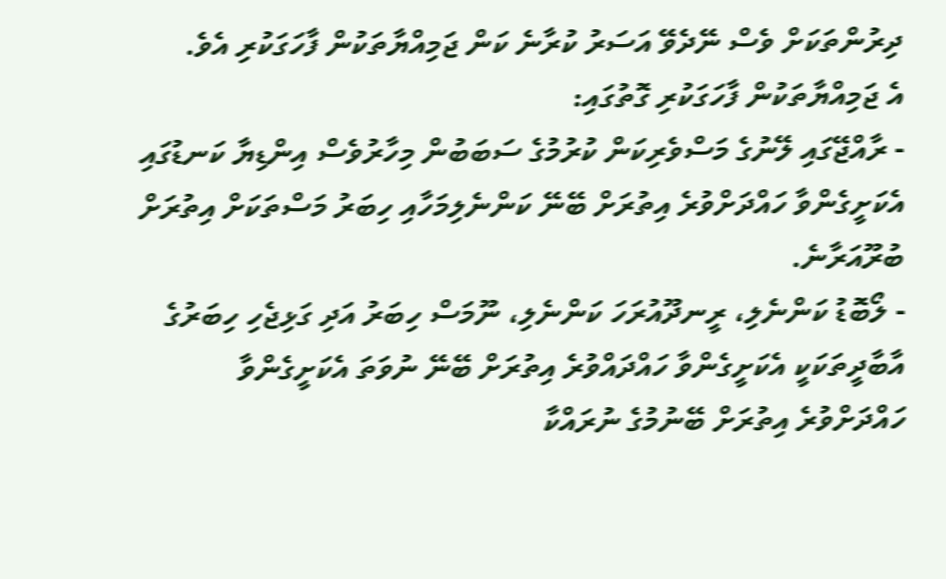ދިރުންތަކަށް ވެސް ނޭދެވޭ އަސަރު ކުރާނެ ކަން ޖަމިއްޔާތަކުން ފާހަގަކުރި އެވެ.
އެ ޖަމިއްޔާތަކުން ފާހަގަކުރި ގޮތުގައި:
- ރާއްޖޭގައި ލޭނުގެ މަސްވެރިކަން ކުރުމުގެ ސަބަބުން މިހާރުވެސް އިންޑިޔާ ކަނޑުގައި އެކަށީގެންވާ ހައްދަށްވުރެ އިތުރަށް ބޭނޭ ކަންނެލިމަހާއި ހިބަރު މަސްތަކަށް އިތުރަށް ބުރޫއަރާނެ.
- ލޯބޮޑު ކަންނެލި، ރީނދޫއުރަހަ ކަންނެލި، ނޫމަސް ހިބަރު އަދި ގަޅިޖެހި ހިބަރުގެ އާބާދީތަކަކީ އެކަށީގެންވާ ހައްދައްވުރެ އިތުރަށް ބޭނޭ ނުވަތަ އެކަށީގެންވާ ހައްދަށްވުރެ އިތުރަށް ބޭނުމުގެ ނުރައްކާ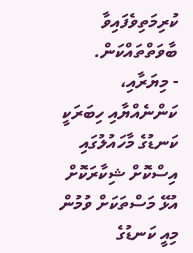ކުރިމަތިވެފައިވާ ބާވަތްތައްކަން.
- މިޔަރާއި، ކަންނެއްޔާއި ހިބަރަކީ ކަނޑުގެ މާހައުލުގައި އިސްކޮށް ޝިކާރަކޮށް އުޅޭ މަސްތަކަށް ވުމުން މިއީ ކަނޑުގެ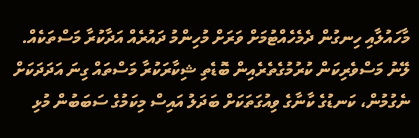މާހައުލާއި ހިނގުން ދެމެހެއްޓުމަށް ވަރަށް މުހިންމު ދައުރެއް އަދާކުރާ މަސްތަކެއް. ލޭނު މަސްވެރިކަން ކުރުމުގެތެރެއިން ބޮޑެތި ޝިކާރަކުރާ މަސްތައް ގިނަ އަދަދަކަށް ނެގުމުން، ކަނޑުގެ ކާނާގެ ވިއުގަތަކަށް ބަދަލު އައިސް މިކަމުގެ ސަބަބުން މުޅި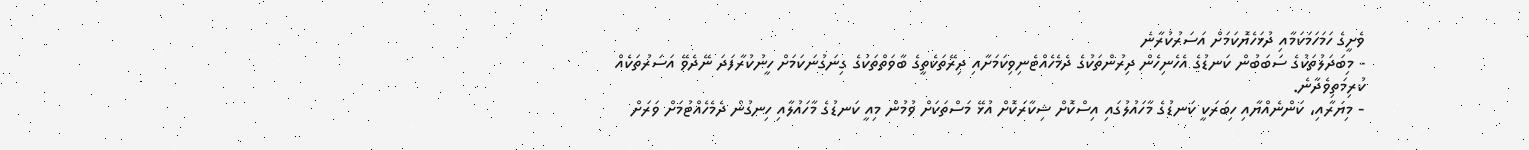ވެށީގެ ހަމަހަމަކަމާއި ދުޅަހެޔޮކަމަށް އަސަރުކުރާނެ
- މިބަދަލުތަކުގެ ސަބަބުން ކަނޑުގެ އެހެނިހެން ދިރުންތަކުގެ ދެމެހެއްޓެނިވިކަމަށާއި ދިރޭތަކެތީގެ ބާވަތްތަކުގެ ގިނަގުނަކަމަށް ހީނުކުރާފަދަ ނޭދެވޭ އަސަރުތަކެއް ކުރިމަތިވެދާނެ.
- މިޔަރާއި، ކަންނެއްޔާއި ހިބަރަކީ ކަނޑުގެ މާހައުލުގައި އިސްކޮށް ޝިކާރަކޮށް އުޅޭ މަސްތަކަށް ވުމުން މިއީ ކަނޑުގެ މާހައުލާއި ހިނގުން ދެމެހެއްޓުމަށް ވަރަށް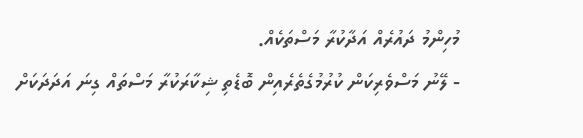މުހިންމު ދައުރެއް އަދާކުރާ މަސްތަކެއް.
- ލޭނު މަސްވެރިކަން ކުރުމުގެތެރެއިން ބޮޑެތި ޝިކާރަކުރާ މަސްތައް ގިނަ އަދަދަކަށް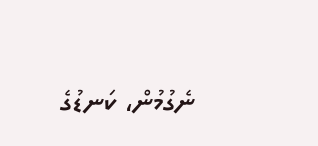ނެގުމުން، ކަނޑުގެ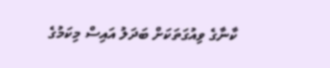ކާނާގެ ވިއުގަތަކަށް ބަދަލު އައިސް މިކަމުގެ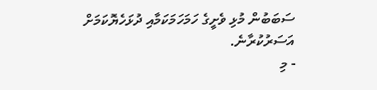ސަބަބުން މުޅި ވެށީގެ ހަމަހަމަކަމާއި ދުޅަހެޔޮކަމަށް އަސަރުކުރާނެ.
- މި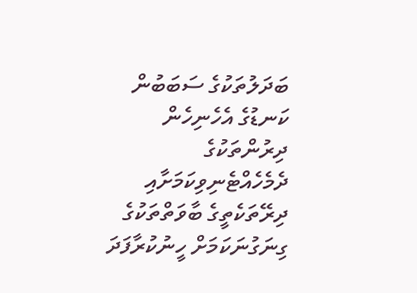ބަދަލުތަކުގެ ސަބަބުން ކަނޑުގެ އެހެނިހެން ދިރުންތަކުގެ ދެމެހެއްޓެނިވިކަމަށާއި ދިރޭތަކެތީގެ ބާވަތްތަކުގެ ގިނަގުނަކަމަށް ހީނުކުރާފަދަ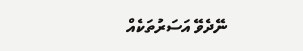ނޭދެވޭ އަސަރުތަކެއް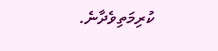ކުރިމަތިވެދާނެ.